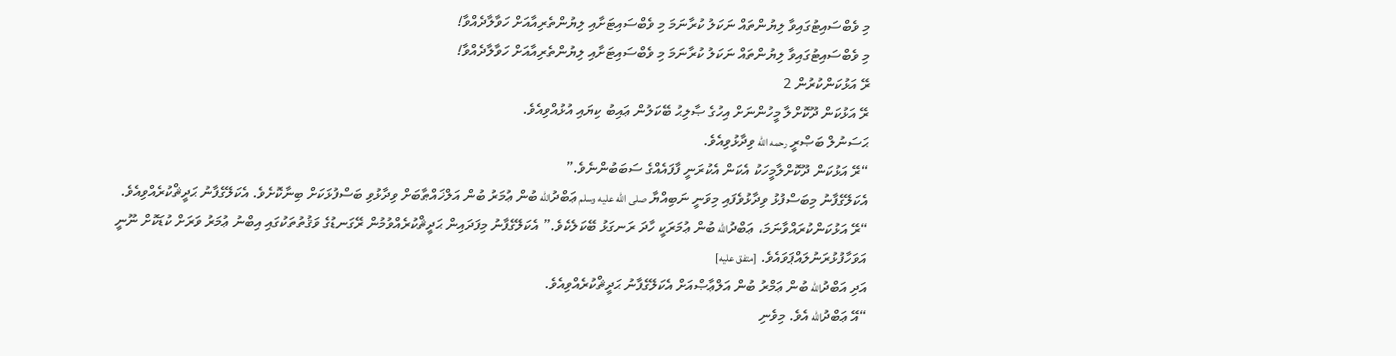މި ވެބްސައިޓުގައިވާ ލިޔުންތައް ނަކަލު ކުރާނަމަ މި ވެބްސައިޓަށާއި ލިޔުންތެރިއާއަށް ހަވާލާދެއްވާ!
މި ވެބްސައިޓުގައިވާ ލިޔުންތައް ނަކަލު ކުރާނަމަ މި ވެބްސައިޓަށާއި ލިޔުންތެރިއާއަށް ހަވާލާދެއްވާ!
ރޭ އަޅުކަންކުރުން 2
ރޭ އަޅުކަން ދޫކޮށްލާ މީހުންނަށް އިހުގެ ޞާލިޙު ބޭކަލުން ޢައިބު ކިޔައި އުޅުއްވިއެވެ.
ޙަސަނުލް ބަޞްރީ رحمه الله ވިދާޅުވިއެވެ.
“ރޭ އަޅުކަން ދޫކޮށްލާމީހަކު އެކަން އެކުރަނީ ފާފައެއްގެ ސަބަބުންނެވެ.”
އެކަލޭގެފާނު މިބަސްފުޅު ވިދާޅުވެފައި މިވަނީ ނަބިއްޔާ صلى الله عليه وسلم ޢަބްދުالله ބުން ޢުމަރު ބުން އަލްޚައްޠާބަށް ވިދާޅުވި ބަސްފުޅަކަށް ބިނާކޮށެވެ. އެކަލޭގެފާނު ޙަދީޘްކުރެއްވިއެވެ.
“ރޭ އަޅުކަންކުރައްވާނަމަ، ޢަބްދުالله ބުން ޢުމަރަކީ ހާދަ ރަނގަޅު ބޭކަލެކެވެ.” އެކަލޭގެފާނު މިފަދައިން ޙަދީޘްކުރެއްވުމުން ރޭގަނޑުގެ ވަޤުތުތަކުގައި އިބްނު ޢުމަރު ވަރަށް ކުޑަކޮށް ނޫނީ އަވަހާފުޅުރަނުލައްޕަވައެވެ. [متفق عليه]
އަދި އަބްދުالله ބުން ޢަމްރު ބުން އަލްޢާޞްއަށް އެކަލޭގެފާނު ޙަދީޘްކުރެއްވިއެވެ.
“އޭ ޢަބްދުالله އެވެ. މިވެނި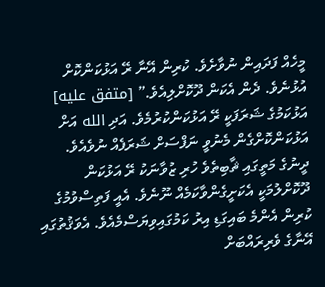މީހެއް ފަދައިން ނުވާށެވެ. ކުރިން އޭނާ ރޭ އަޅުކަންކޮށް އުޅުނެވެ. ދެން އެކަން ދޫކޮށްލިއެވެ.” [متفق عليه]
އަޅުކަމުގެ ޝަރަފަކީ ރޭ އަޅުކަންކުރުމެވެ. އަދި الله އަށް އަޅުކަންކޮށްގެން މެނުވީ ނަފްސަށް ޝަރަފެއް ނުވެއެވެ. ދީނުގެ މަތީގައި ޘާބިތެވެ ހުރި ޒުވާނަކު ރޭ އަޅުކަން ދޫކޮށްލުމަކީ އެކަށީގެންވާކަމެއް ނޫނެވެ. އެއީ ފަތިސްވުމުގެ ކުރިން އެންމެ ބައިގަޑި އިރު ކަމުގައިވިޔަސްމެއެވެ. އެވަޤުތުގައި އޭނާގެ ވެރިރައްބަށް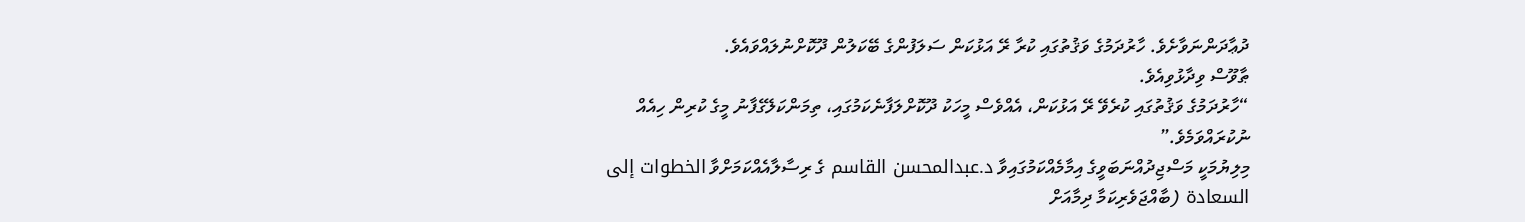ދުޢާދަންނަވާށެވެ. ހާރުދަމުގެ ވަޤުތުގައި ކުރާ ރޭ އަޅުކަން ސަލަފުންގެ ބޭކަލުން ދޫކޮށްނުލައްވައެވެ.
ޠާވޫސް ވިދާޅުވިއެވެ.
“ހާރުދަމުގެ ވަޤުތުގައި ކުރެވޭ ރޭ އަޅުކަން، އެއްވެސް މީހަކު ދޫކޮށްލަފާނެކަމުގައި، ތިމަންކަލޭގެފާނު މީގެ ކުރިން ހިއެއް ނުކުރައްވަމެވެ.”
މިލިޔުމަކީ މަސްޖިދުއްނަބަވީގެ އިމާމެއްކަމުގައިވާ د.عبدالمحسن القاسم ގެ ރިސާލާއެއްކަމަށްވާ الخطوات إلى السعادة (ބާއްޖަވެރިކަމާ ދިމާއަށް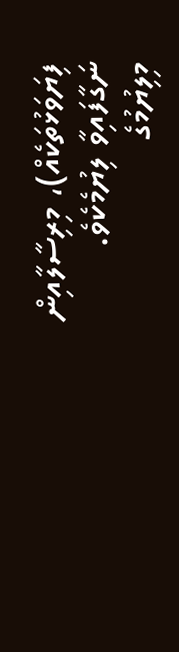ފިޔަވަޅުތަކެއް)، މިރިސާލާއިން ނަގާފައިވާ ލިޔުމެކެވެ.
މިލިޔުމުގެ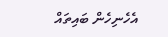އެހެނިހެން ބައިތައް